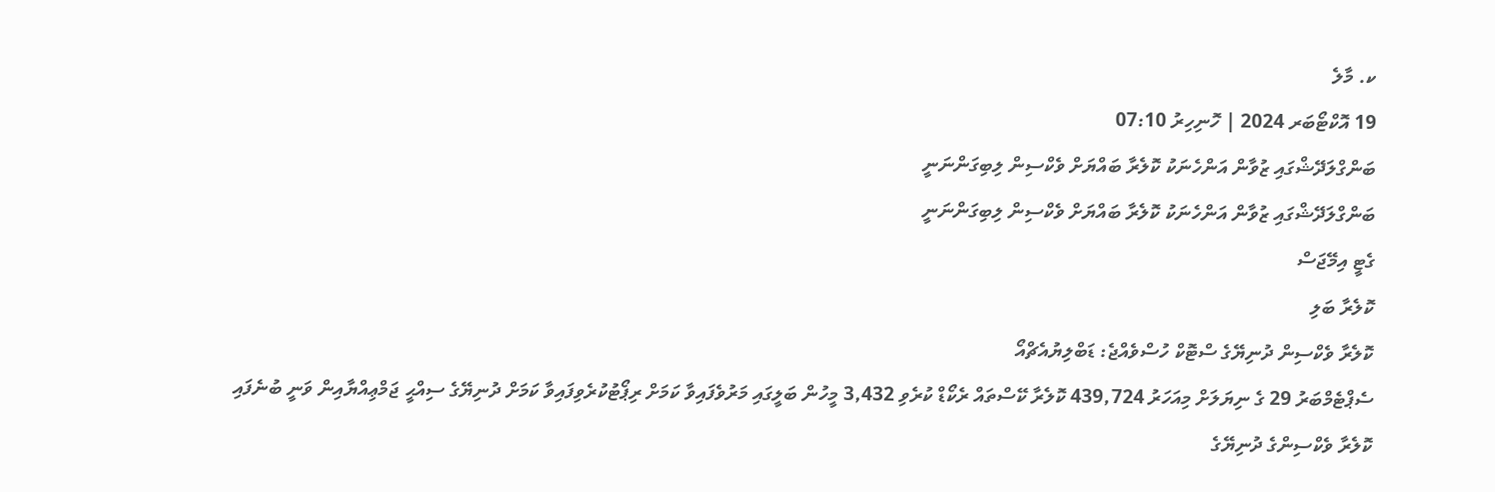ކ. މާލެ
19 އޮކްޓޯބަރ 2024 | ހޮނިހިރު 07:10
ބަންގްލަދޭޝްގައި ޒުވާން އަންހެނަކު ކޮލެރާ ބައްޔަށް ވެކްސިން ލިބިގަންނަނީ
ބަންގްލަދޭޝްގައި ޒުވާން އަންހެނަކު ކޮލެރާ ބައްޔަށް ވެކްސިން ލިބިގަންނަނީ
ގެޓީ އިމޭޖަސް
ކޮލެރާ ބަލި
ކޮލެރާ ވެކްސިން ދުނިޔޭގެ ސްޓޮކް ހުސްވެއްޖެ: ޑަބްލިޔުއެޗްއޯ
ސެޕްޓެމްބަރު 29 ގެ ނިޔަލަށް މިއަހަރު 439,724 ކޮލެރާ ކޭސްތައް ރެކޯޑް ކުރެވި 3,432 މީހުން ބަލީގައި މަރުވެފައިވާ ކަމަށް ރިޕޯޓުކުރެވިފައިވާ ކަމަށް ދުނިޔޭގެ ސިއްޙީ ޖަމްޢިއްޔާއިން ވަނީ ބުނެފައި
ކޮލެރާ ވެކްސިންގެ ދުނިޔޭގެ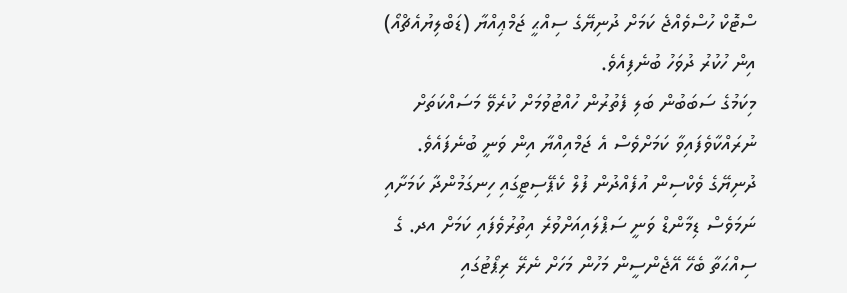ސްޓޮކް ހުސްވެއްޖެ ކަމަށް ދުނިޔޭގެ ސިއްޙީ ޖަމްޢިއްޔާ (ޑަބްލިޔުއެޗްއޯ) އިން ހުކުރު ދުވަހު ބުނެފިއެވެ.
މިކަމުގެ ސަބަބުން ބަލި ފެތުރުން ހުއްޓުވުމަށް ކުރެވޭ މަސައްކަތަށް ނުރައްކާވެފައިވާ ކަމަށްވެސް އެ ޖަމްއިއްޔާ އިން ވަނީ ބުނެފައެވެ.
ދުނިޔޭގެ ވެކްސިން އުފެއްދުން ފުލް ކެޕޭސިޓީގައި ހިނގަމުންދާ ކަމަށާއި ނަމަވެސް ޑިމާންޑް ވަނީ ސަޕްލައިއަށްވުރެ އިތުރުވެފައި ކަމަށް އދ. ގެ ސިއްޙަތާ ބެހޭ އޭޖެންސީން މަހުން މަހަށް ނެރޭ ރިޕޯޓުގައި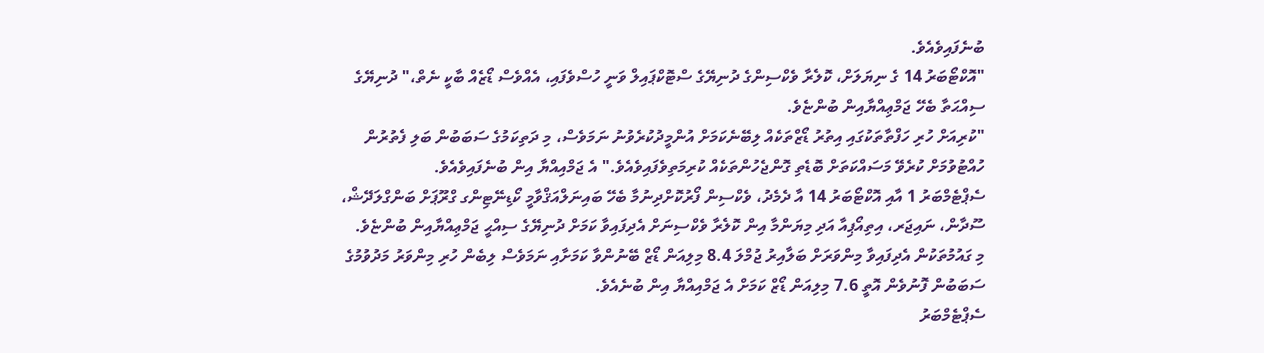ބުނެފައިވެއެވެ.
"އޮކްޓޯބަރު 14 ގެ ނިޔަލަށް، ކޮލެރާ ވެކްސިންގެ ދުނިޔޭގެ ސްޓޮކްޕައިލް ވަނީ ހުސްވެފައި، އެއްވެސް ޑޯޒެއް ބާކީ ނެތް،" ދުނިޔޭގެ ސިއްޙަތާ ބެހޭ ޖަމްޢިއްޔާއިން ބުންޏެވެ.
"ކުރިއަށް ހުރި ހަފްތާތަކުގައި އިތުރު ޑޯޒްތަކެއް ލިބޭނެކަމަށް އުންމީދުކުރެވުނު ނަމަވެސް، މި ދަތިކަމުގެ ސަބަބުން ބަލި ފެތުރުން ހުއްޓުވުމަށް ކުރެވޭ މަސައްކަތަށް ބޮޑެތި ގޮންޖެހުންތަކެއް ކުރިމަތިވެފައިވެއެވެ." އެ ޖަމްއިއްޔާ އިން ބުނެފައިވެއެވެ.
ސެޕްޓެމްބަރު 1 އާއި އޮކްޓޯބަރު 14 އާ ދެމެދު، ވެކްސިން ފޯރުކޮށްދިނުމާ ބެހޭ ބައިނަލްއަޤްވާމީ ކޯޑިނޭޓިންގ ގްރޫޕަށް ބަންގްލަދޭޝް، ސޫދާން، ނައިޖަރ، އިތިއޯޕިއާ އަދި މިޔަންމާ އިން ކޮލެރާ ވެކްސިނަށް އެދިފައިވާ ކަމަށް ދުނިޔޭގެ ސިއްޙީ ޖަމްޢިއްޔާއިން ބުންޏެވެ.
މި ގައުމުތަކުން އެދިފައިވާ މިންވަރަށް ބަލާއިރު ޖުމްލަ 8.4 މިލިއަން ޑޯޒް ބޭނުންވާ ކަމަށާއި ނަމަވެސް ލިބެން ހުރި މިންވަރު މަދުވުމުގެ ސަބަބުން ފޮނުވެން އޮތީ 7.6 މިލިއަން ޑޯޒް ކަމަށް އެ ޖަމްއިއްޔާ އިން ބުނެއެވެ.
ސެޕްޓެމްބަރު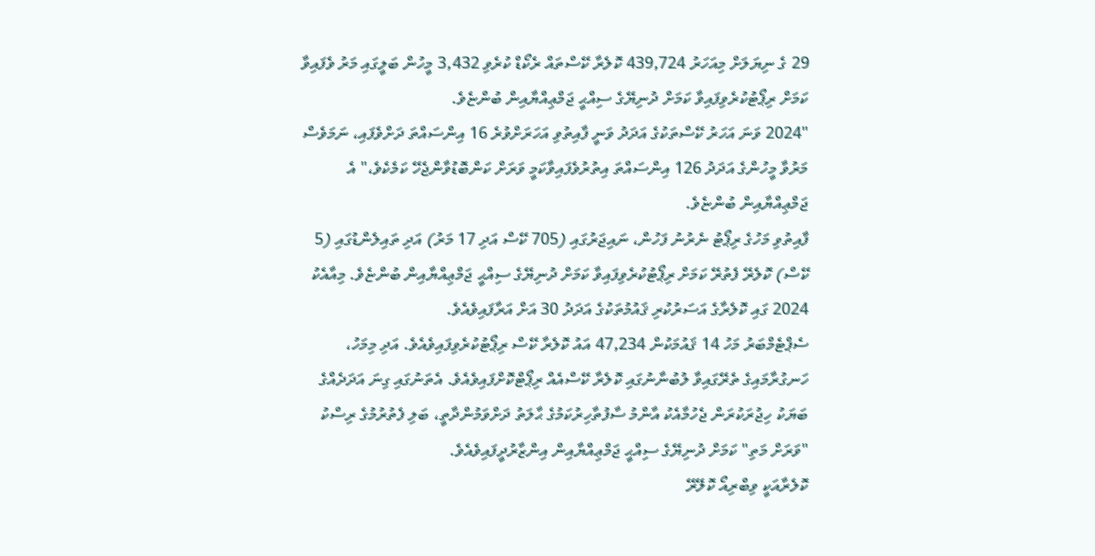29 ގެ ނިޔަލަށް މިއަހަރު 439,724 ކޮލެރާ ކޭސްތައް ރެކޯޑް ކުރެވި 3,432 މީހުން ބަލީގައި މަރު ވެފައިވާ ކަމަށް ރިޕޯޓުކުރެވިފައިވާ ކަމަށް ދުނިޔޭގެ ސިއްޙީ ޖަމްޢިއްޔާއިން ބުންޏެވެ.
"2024 ވަނަ އަހަރު ކޭސްތަކުގެ އަދަދު ވަނީ ފާއިތުވި އަހަރަށްވުރެ 16 އިންސައްތަ ދަށްވެފައި، ނަމަވެސް މަރުވާ މީހުންގެ އަދަދު 126 އިންސައްތަ އިތުރުވެފައިވާކަމީ ވަރަށް ކަންބޮޑުވާންޖެހޭ ކަމެކެވެ،" އެ ޖަމްޢިއްޔާއިން ބުންޏެވެ.
ފާއިތުވި މަހުގެ ރިޕޯޓު ނެރުނު ފަހުން، ނައިޖަރުގައި (705 ކޭސް އަދި 17 މަރު) އަދި ތައިލެންޑުގައި (5 ކޭސް) ކޮލެރޭ ފެތުރޭ ކަމަށް ރިޕޯޓުކުރެވިފައިވާ ކަމަށް ދުނިޔޭގެ ސިއްޙީ ޖަމްޢިއްޔާއިން ބުންޏެވެ. މިއާއެކު 2024 ގައި ކޮލެރާގެ އަސަރުކުރި ޤައުމުތަކުގެ އަދަދު 30 އަށް އަރާފައިވެއެވެ.
ސެޕްޓެމްބަރު މަހު 14 ޤައުމަކުން 47,234 އައު ކޮލެރާ ކޭސް ރިޕޯޓުކުރެވިފައިވެއެވެ. އަދި މިމަހު، ހަނގުރާމައިގެ ތެރޭގައިވާ ލުބުނާނުގައި ކޮލެރާ ކޭސްއެއް ރިޕޯޓްކޮށްފައިވެއެވެ. އެތަނުގައި ގިނަ އަދަދެއްގެ ބަޔަކު ހިޖުރަކުރަން ޖެހުމާއެކު އާންމު ސާފުތާހިރުކަމުގެ ޙާލަތު ދަށްވަމުންދާތީ، ބަލި ފެތުރުމުގެ ރިސްކު "ވަރަށް މަތި" ކަމަށް ދުނިޔޭގެ ސިއްޙީ ޖަމްޢިއްޔާއިން އިންޒާރުދީފައިވެއެވެ.
ކޮލެރާއަކީ ވިބްރިއޯ ކޮލޭރޭ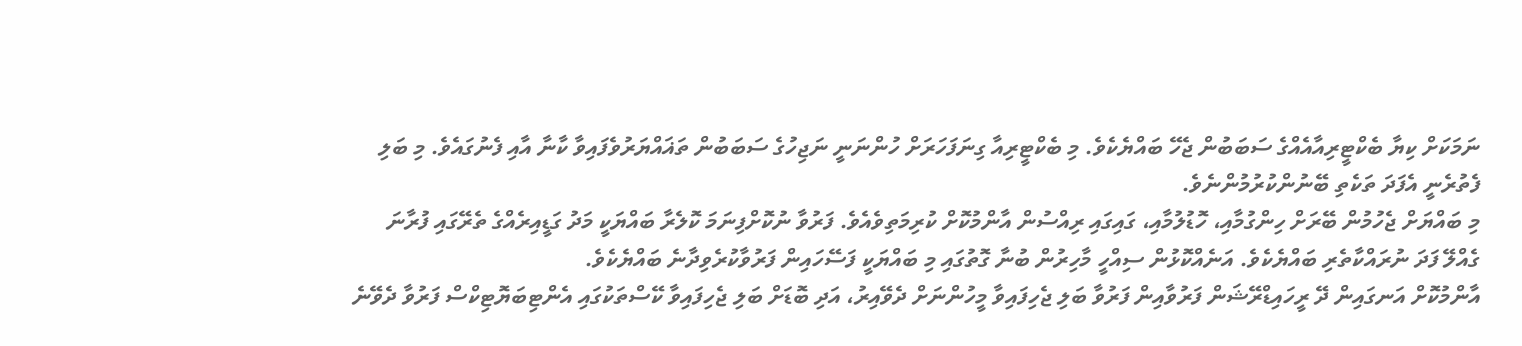ނަމަކަށް ކިޔާ ބެކްޓީރިއާއެއްގެ ސަބަބުން ޖެހޭ ބައްޔެކެވެ. މި ބެކްޓީރިއާ ގިނަފަހަރަށް ހުންނަނީ ނަޖިހުގެ ސަބަބުން ތަޣައްޔަރުވެފައިވާ ކާނާ އާއި ފެނުގައެވެ. މި ބަލި ފެތުރެނީ އެފަދަ ތަކެތި ބޭނުންކުރުމުންނެވެ.
މި ބައްޔަށް ޖެހުމުން ބޭރަށް ހިންގުމާއި، ހޮޑުލުމާއި، ގައިގައި ރިއްސުން އާންމުކޮށް ކުރިމަތިވެއެވެ. ފަރުވާ ނުކޮށްފިނަމަ ކޮލެރާ ބައްޔަކީ މަދު ގަޑީއިރެއްގެ ތެރޭގައި ފުރާނަ ގެއްލޭ ފަދަ ނުރައްކާތެރި ބައްޔެކެވެ. އަނެއްކޮޅުން ސިއްހީ މާހިރުން ބުނާ ގޮތުގައި މި ބައްޔަކީ ފަސޭހައިން ފަރުވާކުރެވިދާނެ ބައްޔެކެވެ.
އާންމުކޮށް އަނގައިން ދޭ ރީހައިޑްރޭޝަން ފަރުވާއިން ފަރުވާ ބަލި ޖެހިފައިވާ މީހުންނަށް ދެވޭއިރު، އަދި ބޮޑަށް ބަލި ޖެހިފައިވާ ކޭސްތަކުގައި އެންޓިބަޔޮޓިކްސް ފަރުވާ ދެވޭނެ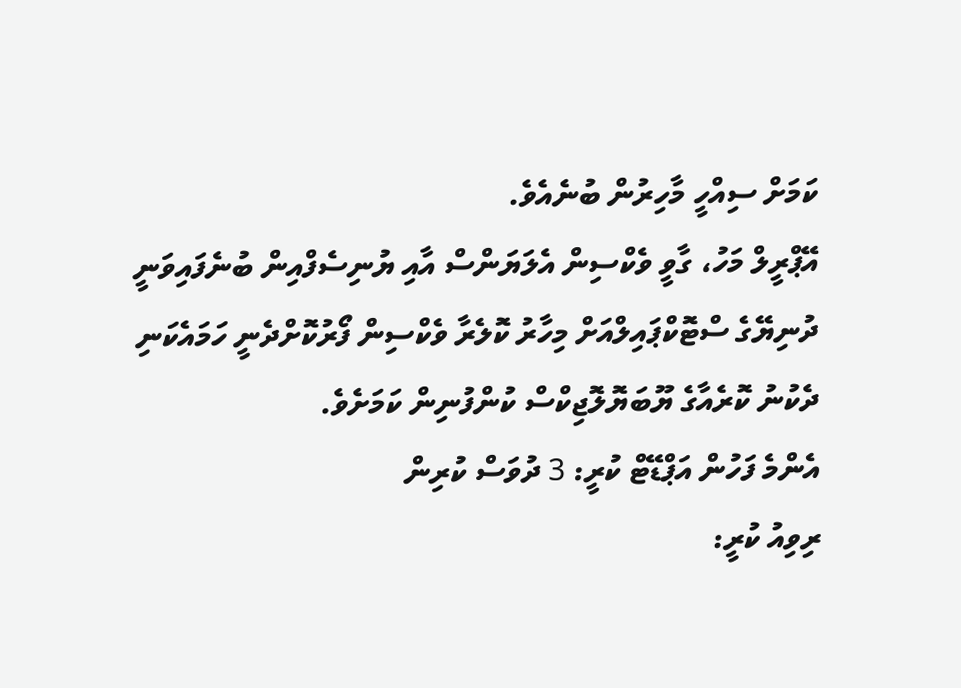ކަމަށް ސިއްހީ މާހިރުން ބުނެއެވެ.
އޭޕްރީލް މަހު، ގާވީ ވެކްސިން އެލަޔަންސް އާއި ޔުނިސެފްއިން ބުނެފައިވަނީ ދުނިޔޭގެ ސްޓޮކްޕައިލްއަށް މިހާރު ކޮލެރާ ވެކްސިން ފޯރުކޮށްދެނީ ހަމައެކަނި ދެކުނު ކޮރެއާގެ ޔޫބަޔޮލޮޖިކްސް ކުންފުނިން ކަމަށެވެ.
އެންމެ ފަހުން އަޕްޑޭޓް ކުރީ: 3 ދުވަސް ކުރިން
ރިވިއު ކުރީ: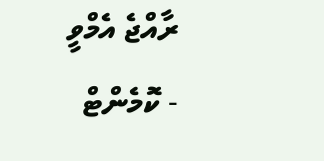ރާއްޖެ އެމްވީ
- ކޮމެންޓް